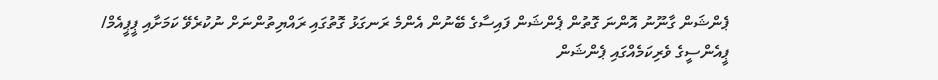ޕެންޝަން ގާނޫނު އޮންނަ ގޮތުން ޕެންޝަން ފައިސާގެ ބޭނުން އެންމެ ރަނގަޅު ގޮތުގައި ރައްޔިތުންނަށް ނުކުރެވޭ ކަމަށާއި ޕީޕީއެމް/ ޕީއެންސީގެ ވެރިކަމެއްގައި ޕެންޝަން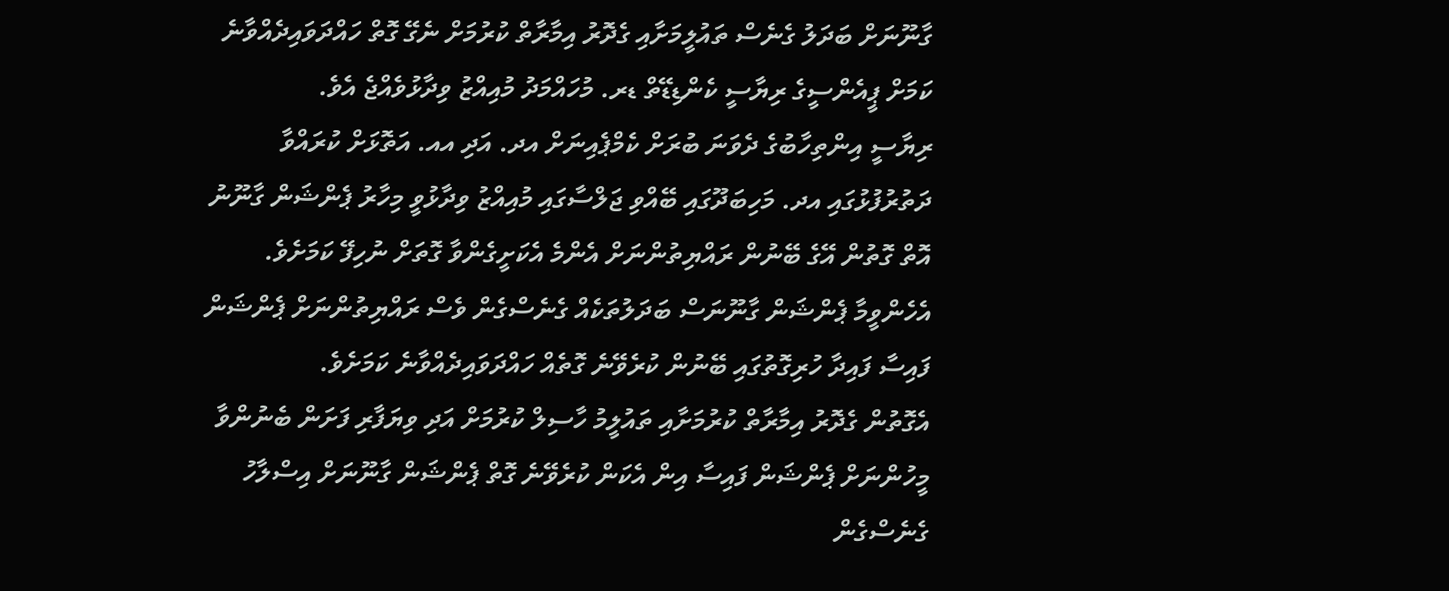ގާނޫނަށް ބަދަލު ގެނެސް ތައުލީމަށާއި ގެދޮރު އިމާރާތް ކުރުމަށް ނެގޭ ގޮތް ހައްދަވައިދެއްވާނެ ކަމަށް ޕީއެންސީގެ ރިޔާސީ ކެންޑިޑޭތް ޑރ. މުހައްމަދު މުއިއްޒު ވިދާޅުވެއްޖެ އެވެ.
ރިޔާސީ އިންތިހާބުގެ ދެވަނަ ބުރަށް ކެމްޕެއިނަށް އދ. އަދި އއ. އަތޮޅަށް ކުރައްވާ ދަތުރުފުޅުގައި އދ. މަހިބަދޫގައި ބޭއްވި ޖަލްސާގައި މުއިއްޒު ވިދާޅުވީ މިހާރު ޕެންޝަން ގާނޫނު އޮތް ގޮތުން އޭގެ ބޭނުން ރައްޔިތުންނަށް އެންމެ އެކަށީގެންވާ ގޮތަށް ނުހިފޭ ކަމަށެވެ. އެހެންވީމާ ޕެންޝަން ގާނޫނަސް ބަދަލުތަކެއް ގެނެސްގެން ވެސް ރައްޔިތުންނަށް ޕެންޝަން ފައިސާ ފައިދާ ހުރިގޮތުގައި ބޭނުން ކުރެވޭނެ ގޮތެއް ހައްދަވައިދެއްވާނެ ކަމަށެވެ.
އެގޮތުން ގެދޮރު އިމާރާތް ކުރުމަށާއި ތައުލީމު ހާސިލް ކުރުމަށް އަދި ވިޔަފާރި ފަށަން ބެނުންވާ މީހުންނަށް ޕެންޝަން ފައިސާ އިން އެކަން ކުރެވޭނެ ގޮތް ޕެންޝަން ގާނޫނަށް އިސްލާހު ގެނެސްގެން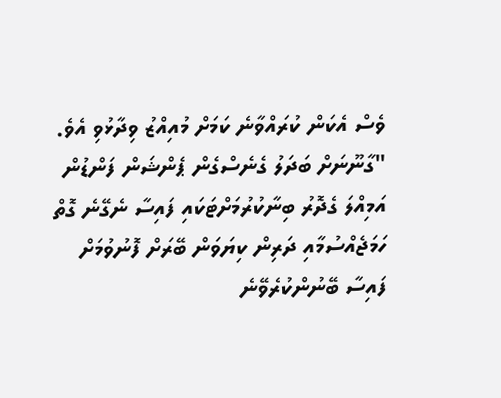ވެސް އެކަން ކުރައްވާނެ ކަމަށް މުއިއްޒު ވިދާޅުވި އެވެ.
"ގާނޫނަށް ބަދަލު ގެނެސްގެން ޕެންޝަން ފަންޑުން އަމިއްލަ ގެދޮރު ބިނާކުރުމަށްޓަކައި ފައިސާ ނެގޭނެ ގޮތް ހަމަޖެއްސުމާއި ދަރިން ކިޔަވަން ބޭރަށް ފޮނުވުމަށް ފައިސާ ބޭނުންކުރެވޭނެ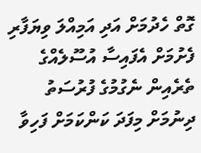ގޮތް ހެދުމަށް އަދި އަމިއްލަ ވިޔަފާރި ފެށުމަށް އެފައިސާ އުސޫލެއްގެ ތެރެއިން ނެގުމުގެ ފުރުސަތު ދިނުމަށް މިފަދަ ކަންކަމަށް ފަހިވާ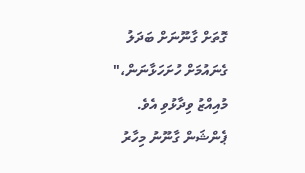ގޮތަށް ގާނޫނަށް ބަދަލު ގެނައުމަށް ހުށަހަޅާނަން،" މުއިއްޒު ވިދާޅުވި އެވެ.
ޕެންޝަން ގާނޫނު މިހާރު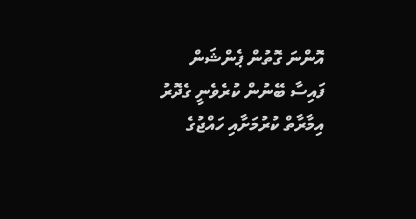އޮންނަ ގޮތުން ޕެންޝަން ފައިސާ ބޭނުން ކުރެވެނީ ގެދޮރު އިމާރާތް ކުރުމަށާއި ހައްޖުގެ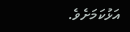އަޅުކަމަށެވެ.